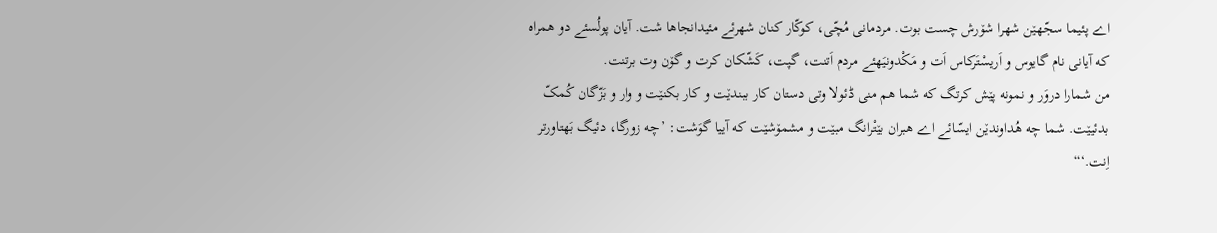اے پئیما سجّهێن شهرا شۆرش چست بوت. مردمانی مُچّی، کوکّار کنان شهرئے مئیدانجاها شت. آیان پولُسئے دو همراه که آیانی نام گایوس و اَریسْتَرکاس اَت و مَکْدونیَهئے مردم اَتنت، گپت، کَشّکان کرت و گۆن وت برتنت.
من شمارا دروَر و نمونه پێش کرتگ که شما هم منی ڈئولا وتی دستان کار ببندێت و کار بکنێت و وار و بَزّگان کُمکّ بدئیێت. شما چه هُداوندێن ایسّائے اے هبران بێتْرانگ مبێت و مشمۆشێت که آییا گوَشت: ’چه زورگا، دئیگ بَهتاورتر اِنت.‘“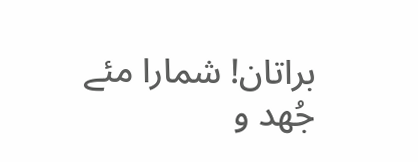براتان! شمارا مئے جُهد و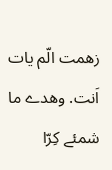زهمت الّم یات اَنت. وهدے ما شمئے کِرّا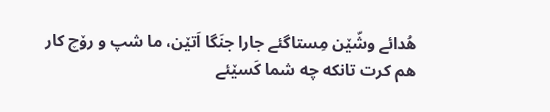هُدائے وشّێن مِستاگئے جارا جنَگا اَتێن، ما شپ و رۆچ کار هم کرت تانکه چه شما کَسێئے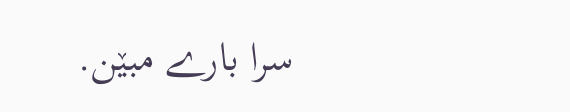سرا بارے مبێن.